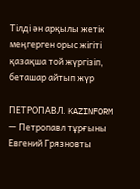Тілді ән арқылы жетік меңгерген орыс жігіті қазақша той жүргізіп, беташар айтып жүр

ПЕТРОПАВЛ. KAZINFORM — Петропавл тұрғыны Евгений Грязновты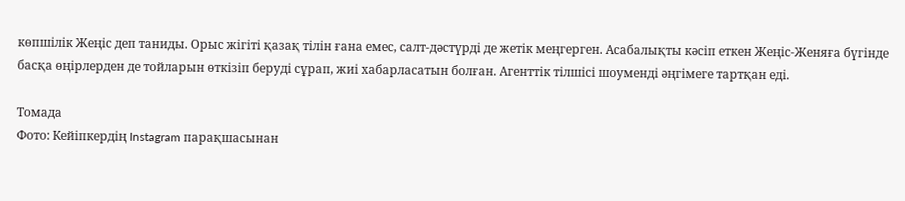көпшілік Жеңіс деп таниды. Орыс жігіті қазақ тілін ғана емес, салт-дәстүрді де жетік меңгерген. Асабалықты кәсіп еткен Жеңіс-Женяға бүгінде басқа өңірлерден де тойларын өткізіп беруді сұрап, жиі хабарласатын болған. Агенттік тілшісі шоуменді әңгімеге тартқан еді.

Томада
Фото: Кейіпкердің Instagram парақшасынан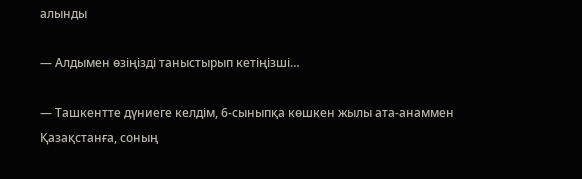алынды

— Алдымен өзіңізді таныстырып кетіңізші…

— Ташкентте дүниеге келдім, 6-сыныпқа көшкен жылы ата-анаммен Қазақстанға, соның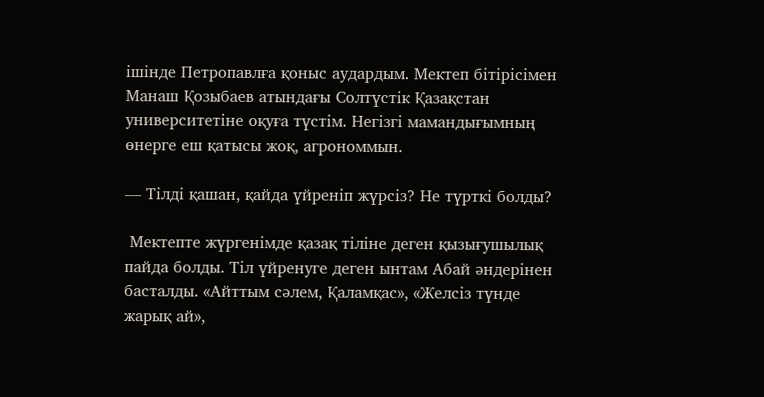ішінде Петропавлға қоныс аудардым. Мектеп бітірісімен Манаш Қозыбаев атындағы Солтүстік Қазақстан университетіне оқуға түстім. Негізгі мамандығымның өнерге еш қатысы жоқ, агрономмын.

— Тілді қашан, қайда үйреніп жүрсіз? Не түрткі болды?

 Мектепте жүргенімде қазақ тіліне деген қызығушылық пайда болды. Тіл үйренуге деген ынтам Абай әндерінен басталды. «Айттым сәлем, Қаламқас», «Желсіз түнде жарық ай»,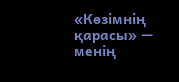«Көзімнің қарасы» — менің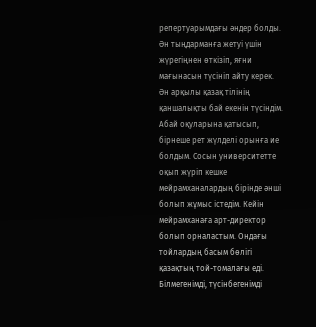репертуарымдағы әндер болды. Ән тыңдарманға жетуі үшін жүрегіңнен өткізіп, яғни мағынасын түсініп айту керек. Ән арқылы қазақ тілінің қаншалықты бай екенін түсіндім. Абай оқуларына қатысып, бірнеше рет жүлделі орынға ие болдым. Сосын университетте оқып жүріп кешке мейрамханалардың бірінде әнші болып жұмыс істедім. Кейін мейрамханаға арт-директор болып орналастым. Ондағы тойлардың басым бөлігі қазақтың той-томалағы еді. Білмегенімді, түсінбегенімді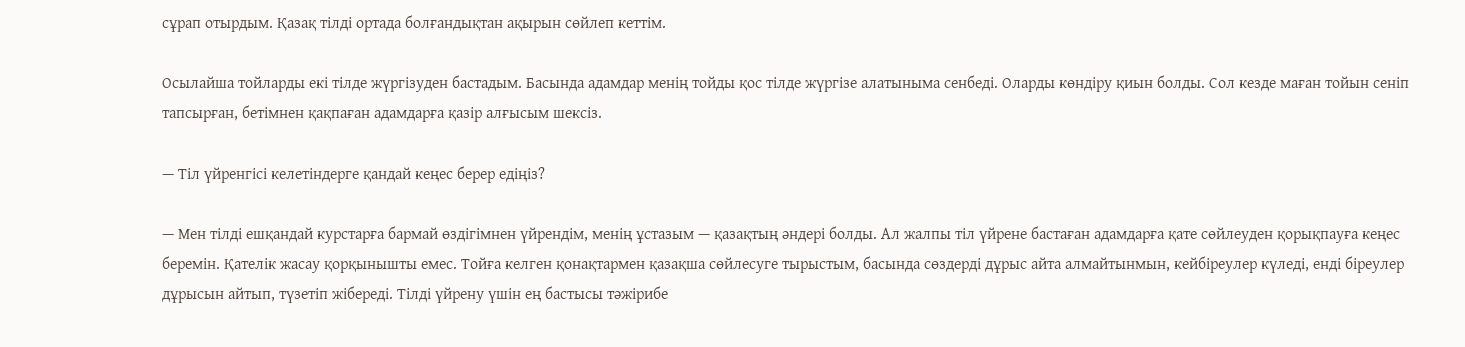сұрап отырдым. Қазақ тілді ортада болғандықтан ақырын сөйлеп кеттім.

Осылайша тойларды екі тілде жүргізуден бастадым. Басында адамдар менің тойды қос тілде жүргізе алатыныма сенбеді. Оларды көндіру қиын болды. Сол кезде маған тойын сеніп тапсырған, бетімнен қақпаған адамдарға қазір алғысым шексіз.

— Тіл үйренгісі келетіндерге қандай кеңес берер едіңіз?

— Мен тілді ешқандай курстарға бармай өздігімнен үйрендім, менің ұстазым — қазақтың әндері болды. Ал жалпы тіл үйрене бастаған адамдарға қате сөйлеуден қорықпауға кеңес беремін. Қателік жасау қорқынышты емес. Тойға келген қонақтармен қазақша сөйлесуге тырыстым, басында сөздерді дұрыс айта алмайтынмын, кейбіреулер күледі, енді біреулер дұрысын айтып, түзетіп жібереді. Тілді үйрену үшін ең бастысы тәжірибе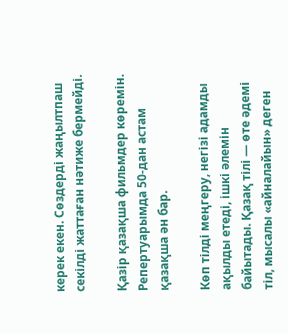керек екен. Сөздерді жаңылтпаш секілді жаттаған нәтиже бермейді.

Қазір қазақша фильмдер көремін. Репертуарымда 50-дан астам қазақша ән бар.

Көп тілді меңгеру, негізі адамды ақылды етеді, ішкі әлемін байытады. Қазақ тілі — өте әдемі тіл, мысалы «айналайын» деген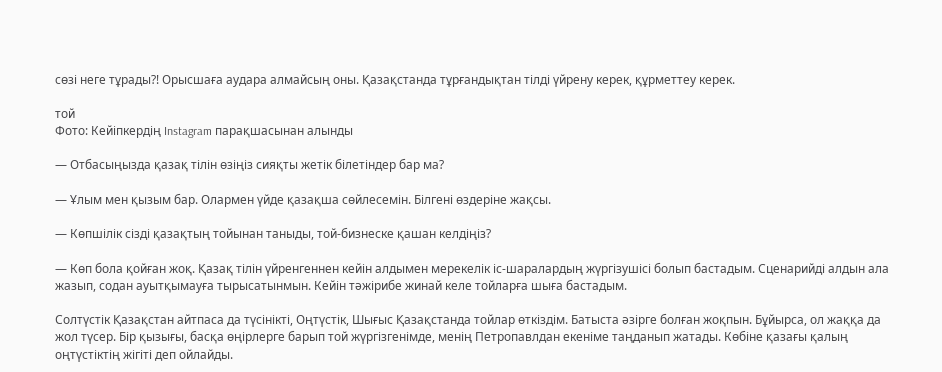сөзі неге тұрады?! Орысшаға аудара алмайсың оны. Қазақстанда тұрғандықтан тілді үйрену керек, құрметтеу керек.

той
Фото: Кейіпкердің Instagram парақшасынан алынды

— Отбасыңызда қазақ тілін өзіңіз сияқты жетік білетіндер бар ма?

— Ұлым мен қызым бар. Олармен үйде қазақша сөйлесемін. Білгені өздеріне жақсы.

— Көпшілік сізді қазақтың тойынан таныды, той-бизнеске қашан келдіңіз?

— Көп бола қойған жоқ. Қазақ тілін үйренгеннен кейін алдымен мерекелік іс-шаралардың жүргізушісі болып бастадым. Сценарийді алдын ала жазып, содан ауытқымауға тырысатынмын. Кейін тәжірибе жинай келе тойларға шыға бастадым.

Солтүстік Қазақстан айтпаса да түсінікті, Оңтүстік, Шығыс Қазақстанда тойлар өткіздім. Батыста әзірге болған жоқпын. Бұйырса, ол жаққа да жол түсер. Бір қызығы, басқа өңірлерге барып той жүргізгенімде, менің Петропавлдан екеніме таңданып жатады. Көбіне қазағы қалың оңтүстіктің жігіті деп ойлайды.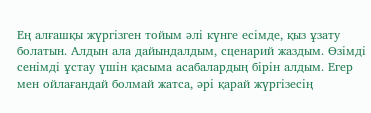Ең алғашқы жүргізген тойым әлі күнге есімде, қыз ұзату болатын. Алдын ала дайындалдым, сценарий жаздым. Өзімді сенімді ұстау үшін қасыма асабалардың бірін алдым. Егер мен ойлағандай болмай жатса, әрі қарай жүргізесің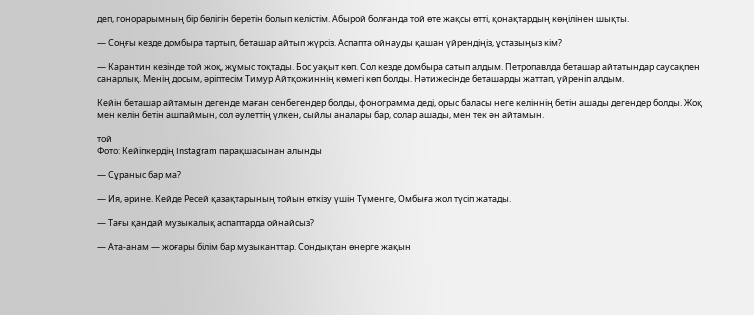деп, гонорарымның бір бөлігін беретін болып келістім. Абырой болғанда той өте жақсы өтті, қонақтардың көңілінен шықты.

— Соңғы кезде домбыра тартып, беташар айтып жүрсіз. Аспапта ойнауды қашан үйрендіңіз, ұстазыңыз кім?

— Карантин кезінде той жоқ, жұмыс тоқтады. Бос уақыт көп. Сол кезде домбыра сатып алдым. Петропавлда беташар айтатындар саусақпен санарлық. Менің досым, әріптесім Тимур Айтқожиннің көмегі көп болды. Нәтижесінде беташарды жаттап, үйреніп алдым.

Кейін беташар айтамын дегенде маған сенбегендер болды, фонограмма деді, орыс баласы неге келіннің бетін ашады дегендер болды. Жоқ мен келін бетін ашпаймын, сол әулеттің үлкен, сыйлы аналары бар, солар ашады, мен тек ән айтамын.

той
Фото: Кейіпкердің Instagram парақшасынан алынды

— Сұраныс бар ма?

— Ия, әрине. Кейде Ресей қазақтарының тойын өткізу үшін Түменге, Омбыға жол түсіп жатады.

— Тағы қандай музыкалық аспаптарда ойнайсыз?

— Ата-анам — жоғары білім бар музыканттар. Сондықтан өнерге жақын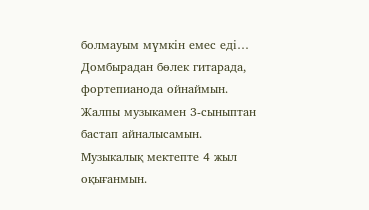болмауым мүмкін емес еді… Домбырадан бөлек гитарада, фортепианода ойнаймын. Жалпы музыкамен 3-сыныптан бастап айналысамын. Музыкалық мектепте 4 жыл оқығанмын.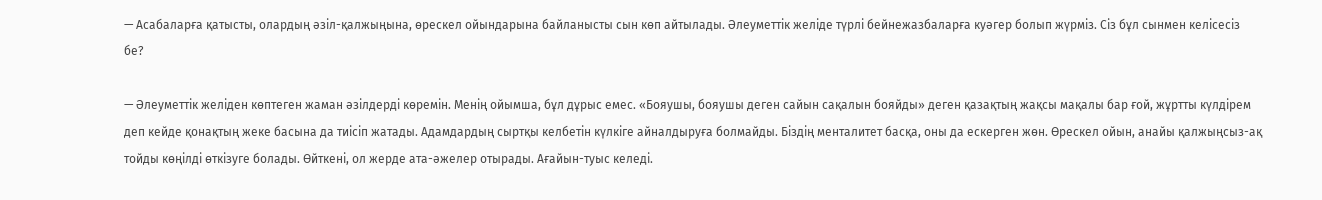— Асабаларға қатысты, олардың әзіл-қалжыңына, өрескел ойындарына байланысты сын көп айтылады. Әлеуметтік желіде түрлі бейнежазбаларға куәгер болып жүрміз. Сіз бұл сынмен келісесіз бе?

— Әлеуметтік желіден көптеген жаман әзілдерді көремін. Менің ойымша, бұл дұрыс емес. «Бояушы, бояушы деген сайын сақалын бояйды» деген қазақтың жақсы мақалы бар ғой, жұртты күлдірем деп кейде қонақтың жеке басына да тиісіп жатады. Адамдардың сыртқы келбетін күлкіге айналдыруға болмайды. Біздің менталитет басқа, оны да ескерген жөн. Өрескел ойын, анайы қалжыңсыз-ақ тойды көңілді өткізуге болады. Өйткені, ол жерде ата-әжелер отырады. Ағайын-туыс келеді.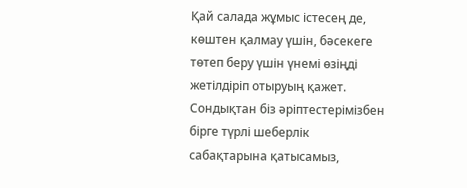Қай салада жұмыс істесең де, көштен қалмау үшін, бәсекеге төтеп беру үшін үнемі өзіңді жетілдіріп отыруың қажет. Сондықтан біз әріптестерімізбен бірге түрлі шеберлік сабақтарына қатысамыз,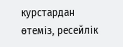курстардан өтеміз, ресейлік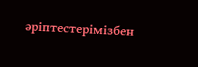әріптестерімізбен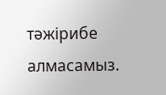тәжірибе алмасамыз.